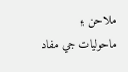ملاحن ۽ ماحوليات جي مفاد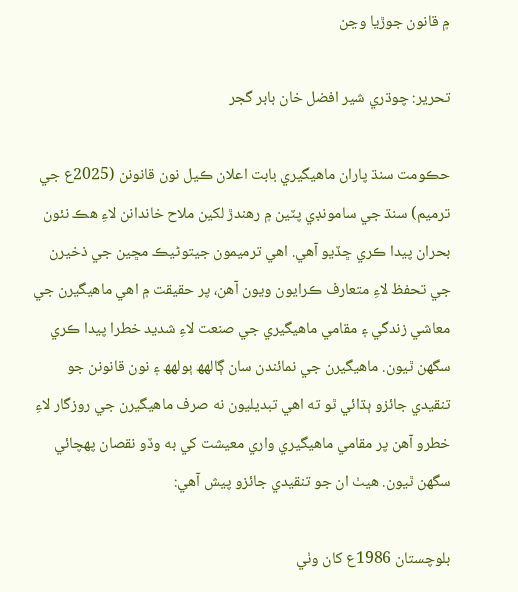۾ قانون جوڙيا وڃن

تحرير: چوڌري شير افضل خان بابر گجر

حڪومت سنڌ پاران ماھيگيري بابت اعلان ڪيل نون قانونن (2025ع جي ترميم) سنڌ جي سامونڊي پٽين ۾ رهندڙ لکين ملاح خاندانن لاءِ هڪ نئون بحران پيدا ڪري ڇڏيو آهي. اهي ترميمون جيتوڻيڪ مڇين جي ذخيرن جي تحفظ لاءِ متعارف ڪرايون ويون آهن، پر حقيقت ۾ اهي ماھيگيرن جي معاشي زندگي ۽ مقامي ماھيگيري جي صنعت لاءِ شديد خطرا پيدا ڪري سگهن ٿيون. ماھيگيرن جي نمائندن سان ڳالهھ ٻولهھ ۽ نون قانونن جو تنقيدي جائزو ٻڌائي ٿو ته اهي تبديليون نه صرف ماھيگيرن جي روزگار لاءِ خطرو آهن پر مقامي ماھيگيري واري معيشت کي به وڏو نقصان پهچائي سگهن ٿيون. ھيٺ ان جو تنقيدي جائزو پيش آهي:

بلوچستان 1986ع کان وٺي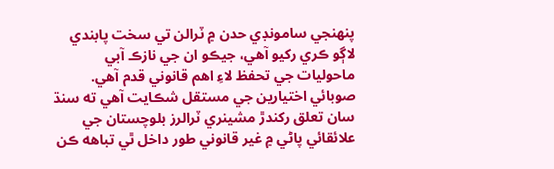پنهنجي سامونڊي حدن ۾ ٽرالن تي سخت پابندي لاڳو ڪري رکيو آهي، جيڪو ان جي نازڪ آبي ماحوليات جي تحفظ لاءِ اهم قانوني قدم آهي. صوبائي اختيارين جي مستقل شڪايت آهي ته سنڌ سان تعلق رکندڙ مشينري ٽرالرز بلوچستان جي علائقائي پاڻي ۾ غير قانوني طور داخل ٿي تباهه ڪن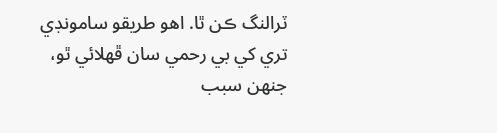ٽرالنگ ڪن ٿا. اهو طريقو سامونڊي تري کي بي رحمي سان ڦهلائي ٿو، جنهن سبب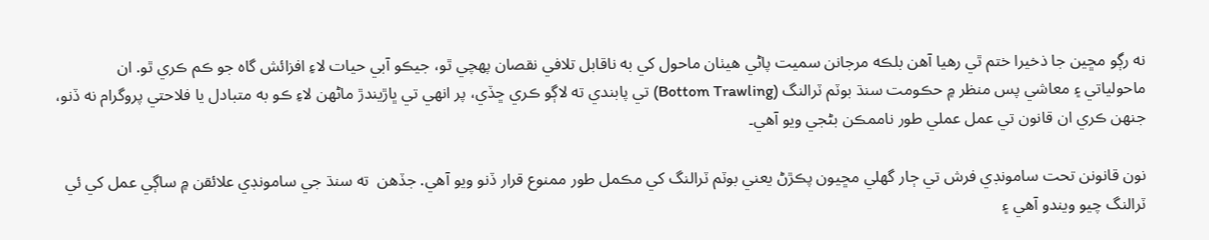نه رڳو مڇين جا ذخيرا ختم ٿي رهيا آهن بلڪه مرجانن سميت پاڻي هيٺان ماحول کي به ناقابل تلافي نقصان پهچي ٿو، جيڪو آبي حيات لاءِ افزائش گاه جو ڪم ڪري ٿو. ان ماحولياتي ۽ معاشي پس منظر ۾ حڪومت سنڌ بوٽم ٽرالنگ (Bottom Trawling) تي پابندي ته لاڳو ڪري ڇڏي، پر انهي تي ڀاڙيندڙ ماڻهن لاءِ ڪو به متبادل يا فلاحتي پروگرام نه ڏنو، جنهن ڪري ان قانون تي عمل عملي طور ناممڪن بڻجي ويو آهي۔

نون قانونن تحت سامونڊي فرش تي ڄار گهلي مڇيون پڪڙڻ يعني بوٽم ٽرالنگ کي مڪمل طور ممنوع قرار ڏنو ويو آهي. جڏهن  ته سنڌ جي سامونڊي علائقن ۾ ساڳي عمل کي ئي ٽرالنگ چيو ويندو آهي ۽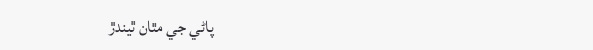پاڻي جي مٿان ٿيندڙ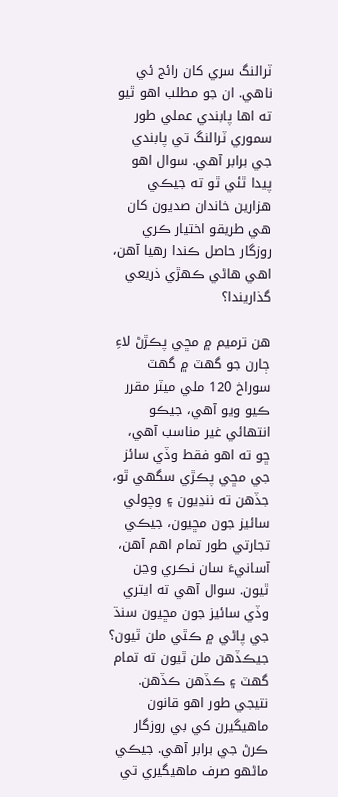ٽرالنگ سري کان رائج ئي ناهي. ان جو مطلب اهو ٿيو ته اها پابندي عملي طور سموري ٽرالنگ تي پابندي جي برابر آهي. سوال اهو پيدا ٿئي ٿو ته جيڪي هزارين خاندان صديون کان هي طريقو اختيار ڪري روزگار حاصل ڪندا رهيا آهن، اهي هاڻي ڪهڙي ذريعي  گذاريندا؟

هن ترميم ۾ مڇي پڪڙڻ لاءِ ڄارن جو گھٽ ۾ گھٽ سوراخ 120 ملي ميٽر مقرر ڪيو ويو آهي، جيڪو انتهائي غير مناسب آهي، ڇو ته اهو فقط وڏي سائز جي مڇي پڪڙي سگهي ٿو، جڏهن ته ننڍيون ۽ وچولي سائيز جون مڇيون، جيڪي تجارتي طور تمام اهم آهن، آسانيءَ سان نڪري وڃن ٿيون. سوال آهي ته ايتري وڏي سائيز جون مڇيون سنڌ جي پاڻي ۾ ڪٿي ملن ٿيون؟ جيڪڏهن ملن ٿيون ته تمام گهٽ ۽ ڪڏهن ڪڏهن. نتيجي طور اهو قانون ماھيگيرن کي بي روزگار ڪرڻ جي برابر آهي. جيڪي ماڻهو صرف ماھيگيري تي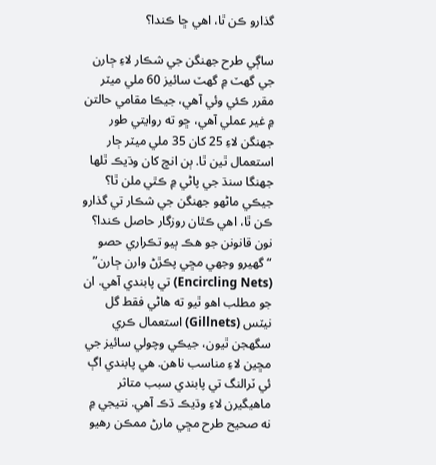گذارو ڪن ٿا، اهي ڇا ڪندا؟

ساڳي طرح جھنگن جي شڪار لاءِ ڄارن جي گھٽ ۾ گھٽ سائيز 60 ملي ميٽر مقرر ڪئي وئي آهي، جيڪا مقامي حالتن ۾ غير عملي آهي، ڇو ته روايتي طور جھنگن لاءِ 25 کان 35 ملي ميٽر ڄار استعمال ٿين ٿا. ٻن انچ کان وڌيڪ ٿلها جھنگا سنڌ جي پاڻي ۾ ڪٿي ملن ٿا؟ جيڪي ماڻهو جھنگن جي شڪار تي گذارو ڪن ٿا، اهي ڪٿان روزگار حاصل ڪندا؟ نون قانونن جو هڪ ٻيو تڪراري حصو “گهيرو وجهي مڇي پڪڙڻ وارن ڄارن” (Encircling Nets) تي پابندي آهي. ان جو مطلب اهو ٿيو ته هاڻي فقط گل نيٽس (Gillnets) استعمال ڪري سگهجن ٿيون، جيڪي وچولي سائيز جي مڇين لاءِ مناسب ناهن. هي پابندي اڳ ئي ٽرالنگ تي پابندي سبب متاثر ماھيگيرن لاءِ وڌيڪ ڌڪ آهي. نتيجي ۾ نه صحيح طرح مڇي مارڻ ممڪن رهيو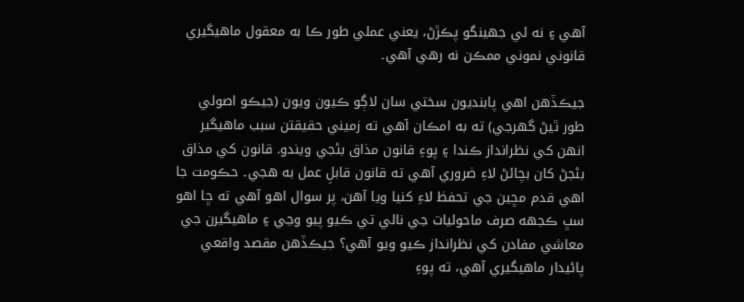آهي ۽ نه ئي جھينگو پڪڙڻ، يعني عملي طور ڪا به معقول ماھيگيري قانوني نموني ممڪن نه رهي آهي۔

جيڪڏهن اهي پابنديون سختي سان لاڳو ڪيون ويون (جيڪو اصولي طور ٿيڻ گهرجي) ته به امڪان آهي ته زميني حقيقتن سبب ماھيگير انهن کي نظرانداز ڪندا ۽ پوءِ قانون مذاق بڻجي ويندو. قانون کي مذاق بڻجڻ کان بچائڻ لاءِ ضروري آهي ته قانون قابلِ عمل به هجي۔ حڪومت جا اهي قدم مڇين جي تحفظ لاءِ کنيا ويا آهن، پر سوال اهو آهي ته ڇا اهو سڀ ڪجهه صرف ماحوليات جي نالي تي ڪيو پيو وڃي ۽ ماھيگيرن جي معاشي مفادن کي نظرانداز ڪيو ويو آهي؟ جيڪڏهن مقصد واقعي پائيدار ماھيگيري آهي، ته پوءِ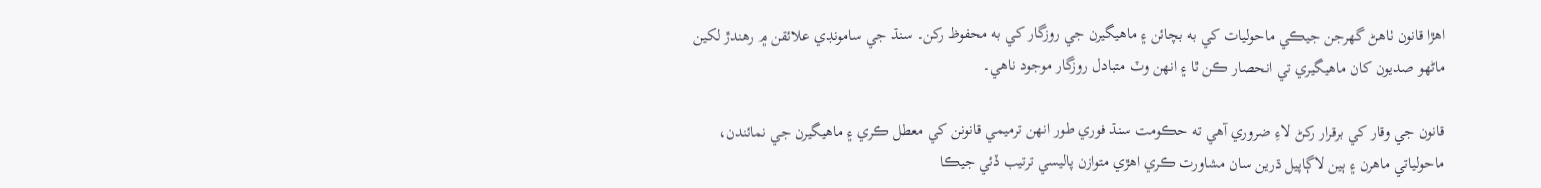اهڙا قانون ٺاهڻ گهرجن جيڪي ماحوليات کي به بچائن ۽ ماھيگيرن جي روزگار کي به محفوظ رکن۔ سنڌ جي سامونڊي علائقن ۾ رهندڙ لکين ماڻهو صديون کان ماھيگيري تي انحصار ڪن ٿا ۽ انهن وٽ متبادل روزگار موجود ناهي۔

قانون جي وقار کي برقرار رکڻ لاءِ ضروري آهي ته حڪومت سنڌ فوري طور انهن ترميمي قانونن کي معطل ڪري ۽ ماھيگيرن جي نمائندن، ماحولياتي ماهرن ۽ ٻين لاڳاپيل ڌرين سان مشاورت ڪري اهڙي متوازن پاليسي ترتيب ڏئي جيڪا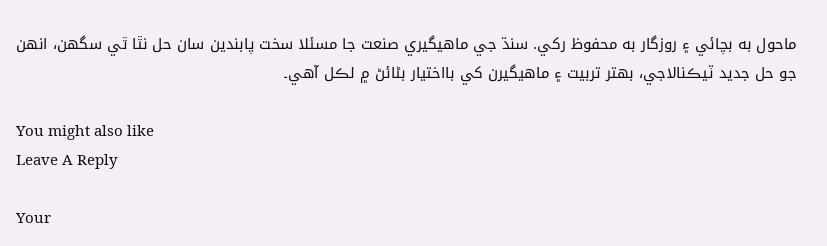ماحول به بچائي ۽ روزگار به محفوظ رکي. سنڌ جي ماھيگيري صنعت جا مسئلا سخت پابندين سان حل نٿا ٿي سگهن، انهن جو حل جديد ٽيڪنالاجي، بهتر تربيت ۽ ماھيگيرن کي بااختيار بڻائڻ ۾ لڪل آهي۔

You might also like
Leave A Reply

Your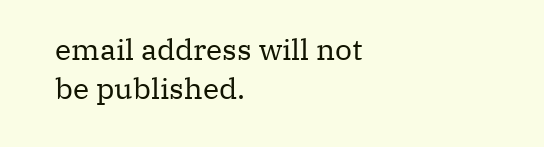email address will not be published.